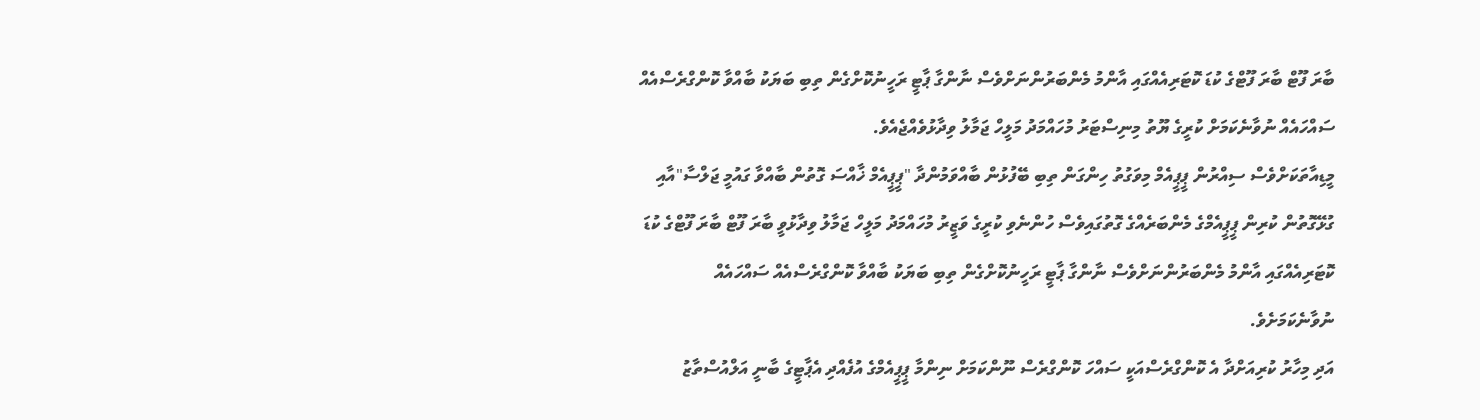ބާރަ ފޫޓް ބާރަ ފޫޓްގެ ކުޑަ ކޮޓަރިއެއްގައި އާންމު މެންބަރުންނަށްވެސް ނާންގާ ޕާޓީ ރަހީނުކޮށްގެން ތިބި ބަޔަކު ބާއްވާ ކޮންގްރެސްއެއް ސައްހައެއް ނުވާނެކަމަށް ކުރީގެ ޔޫތު މިނިސްޓަރު މުހައްމަދު މަލީހް ޖަމާލު ވިދާޅުވެއްޖެއެވެ.
މީޑިއާތަކަށްވެސް ސިއްރުން ޕީޕީއެމް މިވަގުތު ހިންގަން ތިބި ބޭފުޅުން ބާއްވަމުންދާ "ޕީޕީއެމް ޚާއްސަ ގޮތުން ބާއްވާ ގައުމީ ޖަލްސާ"އާއި ގުޅޭގޮތުން ކުރިން ޕީޕީއެމްގެ މެންބަރެއްގެ ގޮތުގައިވެސް ހުންނެވި ކުރީގެ ވަޒީރު މުހައްމަދު މަލީހް ޖަމާލު ވިދާޅުވީ ބާރަ ފޫޓް ބާރަ ފޫޓްގެ ކުޑަ ކޮޓަރިއެއްގައި އާންމު މެންބަރުންނަށްވެސް ނާންގާ ޕާޓީ ރަހީނުކޮށްގެން ތިބި ބަޔަކު ބާއްވާ ކޮންގްރެސްއެއް ސައްހައެއް ނުވާނެކަމަށެވެ.
އަދި މިހާރު ކުރިއަށްދާ އެ ކޮންގްރެސްއަކީ ސައްހަ ކޮންގްރެސް ނޫންކަމަށް ނިންމާ ޕީޕީއެމްގެ އުފެއްދި އެޕާޓީގެ ބާނީ އަލްއުސްތާޒު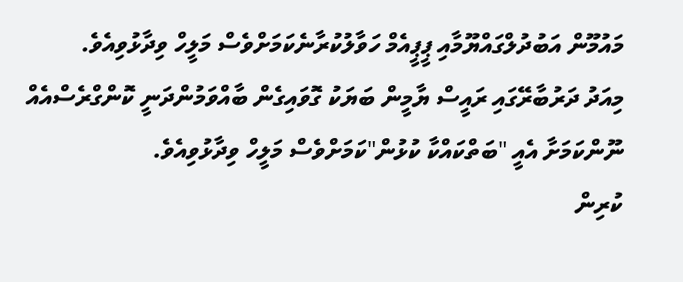މައުމޫން އަބުދުލްގައްޔޫމާއި ޕީޕީއެމް ހަވާލުކުރާނެކަމަށްވެސް މަލީހް ވިދާޅުވިއެވެ.
މިއަދު ދަރުބާރޭގައި ރައީސް ޔާމީން ބަޔަކު ގޮވައިގެން ބާއްވަމުންދަނީ ކޮންގްރެސްއެއް ނޫންކަމަށާ އެއީ "ބަތްކައްކާ ކުޅުން"ކަމަށްވެސް މަލީހް ވިދާޅުވިއެވެ.
ކުރިން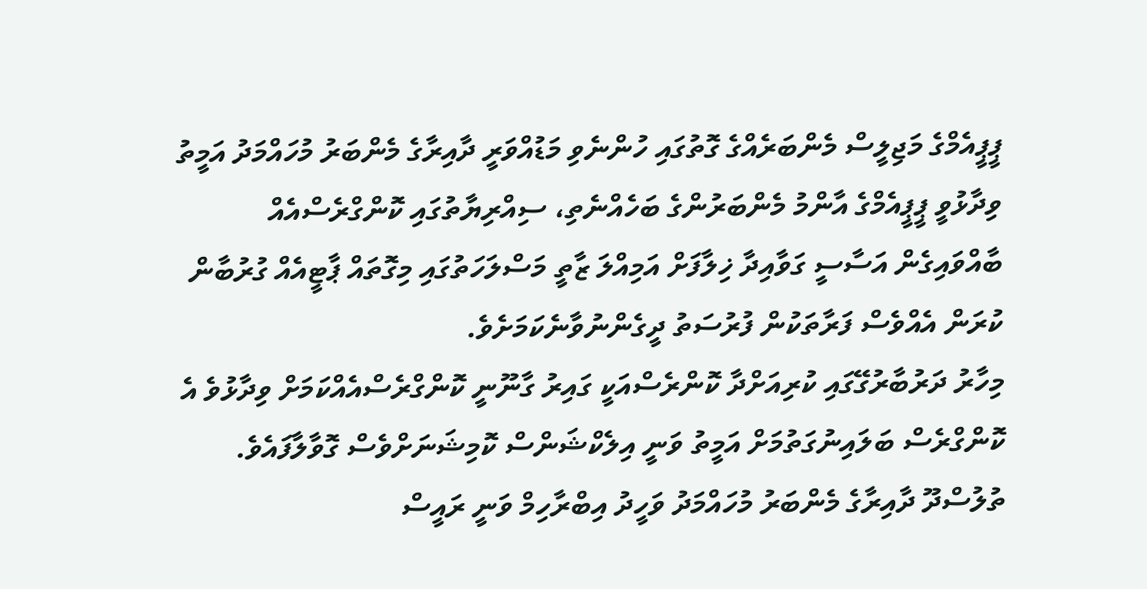ޕީޕީއެމްގެ މަޖިލީސް މެންބަރެއްގެ ގޮތުގައި ހުންނެވި މަޑުއްވަރީ ދާއިރާގެ މެންބަރު މުހައްމަދު އަމީތު ވިދާޅުވީ ޕީޕީއެމްގެ އާންމު މެންބަރުންގެ ބަހެއްނެތި، ސިއްރިޔާތުގައި ކޮންގްރެސްއެއް ބާއްވައިގެން އަސާސީ ގަވާއިދާ ޚިލާފަށް އަމިއްލަ ޒާތީ މަސްލަހަތުގައި މިގޮތައް ޕާޓީއެއް ގުރުބާން ކުރަން އެއްވެސް ފަރާތަކުން ފުރުސަތު ދީގެންނުވާނެކަމަށެވެ.
މިހާރު ދަރުބާރުގޭގައި ކުރިއަށްދާ ކޮންރެސްއަކީ ގައިރު ގާނޫނީ ކޮންގްރެސްއެއްކަމަށް ވިދާޅުވެ އެ ކޮންގްރެސް ބަލައިނުގަތުމަށް އަމީތު ވަނީ އިލެކްޝަންސް ކޮމިޝަނަށްވެސް ގޮވާލާފައެވެ.
ތުލުސްދޫ ދާއިރާގެ މެންބަރު މުހައްމަދު ވަހީދު އިބްރާހިމް ވަނީ ރައީސް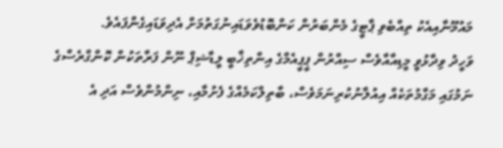މައުމޫނާއިއެކު ތިއްބެވި ޕާޓީގެ މެންބަރުން ކަންބޮޑުވެވަޑައިނުގަތުމަށް އެދިވަޑައިގެންފައެވެ.
ވަހީދު ވިދާޅުވީ މީޑިއާއާވެސް ސިއްރުން ޕީޕީއެމްގެ އިންތިޚާބީ ލީޑާޝިޕް ނޫން ފަރާތަކުން ކޮންގްރެސްގެ ނަމުގައި މަގާމުތަކެއް އިއުލާނުކުރިނަމަވެސް، ބާތިލްކަމެއްގެ ފެށުމާއި، ނިންމުންވެސް އަދި އެ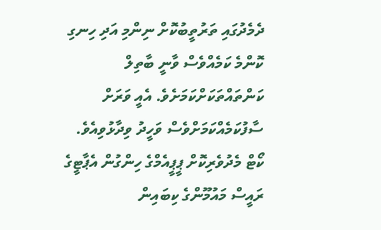ދެމެދުގައި ތަރުތީބުކޮށް ނިންމި އަދި ހިނގި ކޮންމެ ކަމެއްވެސް ވާނީ ބާތިލް ކަންތައްތަކަށްކަމަށެވެ. އެއީ ވަރަށް ސާފުކަމެއްކަމަށްވެސް ވަހީދު ވިދާޅުވިއެވެ.
ކޯޓް މެދުވެރިކޮށް ޕީޕީއެމްގެ ހިންގުން އެޕާޓީގެ ރައީސް މައުމޫންގެ ކިބައިން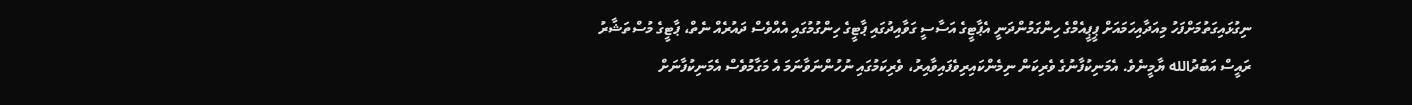ނިގުޅައިގަތުމަށްފަހު މިއަދާއިހަމައަށް ޕީޕީއެމްގެ ހިންގަމުންދަނީ އެޕާޓީގެ އަސާސީ ގަވާއިދުގައި ޕާޓީގެ ހިންގުމުގައި އެއްވެސް ދައުރެއް ނެތް، ޕާޓީގެ މުސްތަޝާރު ރައީސް އަބުދުالله ޔާމީނެވެ. އެމަނިކުފާނުގެ ވެރިކަން ނިމެންކައިރިވެފައިވާއިރު، ވެރިކަމުގައި ނުހުންނަވާނަމަ އެ މަގާމުވެސް އެމަނިކުފާނަށް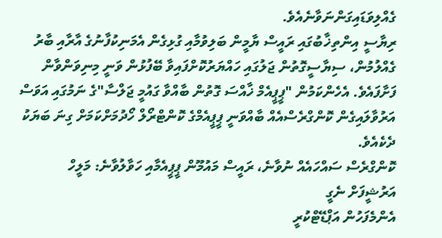ގެއްލިވަޑައިގަންނަވާނެއެވެ.
ރިޔާސީ އިންތިޚާބުގައި ރައީސް ޔާމީން ބަލިވުމާއި ގުޅިގެން އެމަނިކުފާނުގެ އާރާއި ބާރު ގެއްލުމުން، ސިޔާސީގޮތުން ޖަލުގައި ހައްޔަރުކޮށްފައިވާ ބޭފުޅުން ވަނީ މިނިވަންވާން ފަށާފައެވެ. އެހެންކަމުން "ޕީޕީއެމް ޚާއްސަ ގޮތުން ބާއްވާ ގައުމީ ޖަލްސާ"ގެ ނަމުގައި އަވަސް އަރުވާލައިގެން ކޮންގްރެސްއެއް ބާއްވަނީ ޕީޕީއެމްގެ ކޮންޓްރޯލް ހޯދުމަށްކަމަށް ގިނަ ބަޔަކު ދެކެއެވެ.
ކޮންގްރެސް ސައްހައެއް ނުވާނެ، ރައީސް މައުމޫން ޕީޕީއެމާއި ހަވާލުވާނެ: މަލީހް
އަރުޝީފަށް ނެގީ
އެންމެފަހުން އަޕްޑޭޓްކުރީ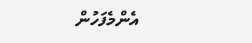އެންމެފަހުން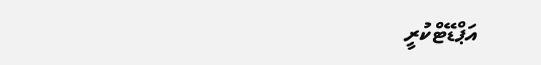އަޕްޑޭޓްކުރީ